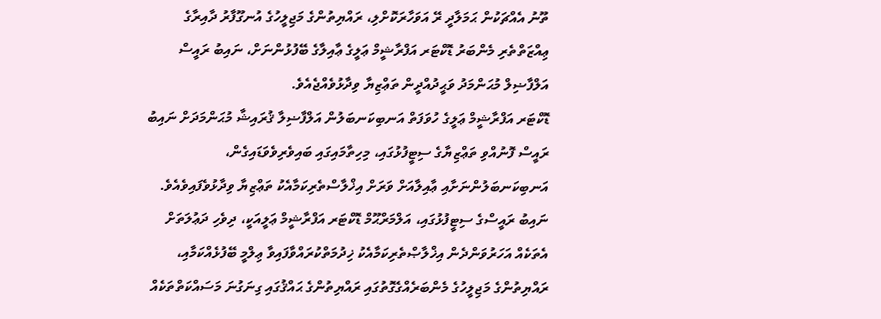ތޫނު އެއްޗަކުން ޙަމަލާދީ ރޭ އަވަހާރަކޮށްލި، ރައްޔިތުންގެ މަޖިލީހުގެ އުނގޫފާރު ދާއިރާގެ ޢިއްޒަތްތެރި މެންބަރު ޑޮކްޓަރ އަފްރާޝީމް ޢަލީގެ ޢާއިލާގެ ބޭފުޅުންނަށް، ނައިބު ރައީސް އަލްފާޟިލް މުޙަންމަދު ވަޙީދުއްދީން ތަޢްޒިޔާ ވިދާޅުވެއްޖެއެވެ.
ޑޮކްޓަރ އަފްރާޝީމް ޢަލީގެ ހުވަފަތް އަނބިކަނބަލުން އަލްފާޟިލާ ޤުރައިޝާ މުޙަންމަދަށް ނައިބު ރައީސް ފޮނުއްވި ތަޢްޒިޔާގެ ސިޓީފުޅުގައި، މިހިތާމައިގައި ބައިވެރިވެވަޑައިގެން، އަނބިކަނބަލުންނަށާއި ޢާއިލާއަށް ވަރަށް އިޚްލާސްތެރިކަމާއެކު ތަޢްޒިޔާ ވިދާޅުވެފައިވެއެވެ.
ނައިބު ރައީސްގެ ސިޓީފުޅުގައި، އަލްމަރްޙޫމް ޑޮކްޓަރ އަފްރާޝީމް ޢަލީއަކީ، ދިވެހި ދަޢުލަތަށް އެތަކެއް އަހަރުވަންދެން އިޚްލާޞްތެރިކަމާއެކު ޚިދުމަތްކުރައްވާފައިވާ ޢިލްމީ ބޭފުޅެއްކަމާއި، ރައްޔިތުންގެ މަޖިލީހުގެ މެންބަރެއްގެގޮތުގައި ރައްޔިތުންގެ ޙައްޤުގައި ގިނަގުނަ މަސައްކަތްތަކެއް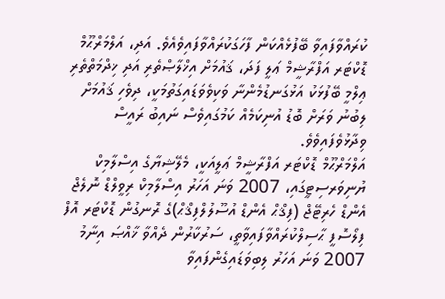ކުރައްވާފައިވާ ބޭފުޅެއްކަން ފާހަގަކުރައްވާފައިވެއެވެ. އަދި، އަލްމަރްޙޫމް ޑޮކްޓަރ އަފްރާޝީމް ޢަލީ ފަދަ، ޤައުމަށް އިޚްލާޞްތެރި އަދި ޚިދްމަތްތެރި ޢިލްމީ ބޭފުޅަކު އަޅުގަނޑުމެންނާ ވަކިވެވަޑައިގަތުމަކީ، ދިވެހި ޤައުމަށް ލިބުނު ވަރަށް ބޮޑު އުނިކަމެއް ކަމުގައިވެސް ނައިބު ރައީސް ވިދާޅުވެފައިވެވެ.
އަލްމަރްޙޫމް ޑޮކްޓަރ އަފްރާޝީމް ޢަލީއަކީ، މެލޭޝިޔާގެ އިސްލާމިކް ޔުނިވަރސިޓީގައި، 2007 ވަނަ އަހަރު އިސްލާމިކް ރިވީލްޑް ނޮލެޖް އެންޑް ހެރިޓޭޖް (ފިޤްޙް އެންޑް އުސޫލުލްފިޤްޙް)ގެ ރޮނގުން ޑޮކްޓަރ އޮފް ފިލޯސޮފީ ޙާސިލްކުރައްވާފައިވާތީ، ސަރުކާރުން ދެއްވާ ޚާއްޞަ އިނާމު 2007 ވަނަ އަހަރު ލިބިވަޑައިގެންފައިވާ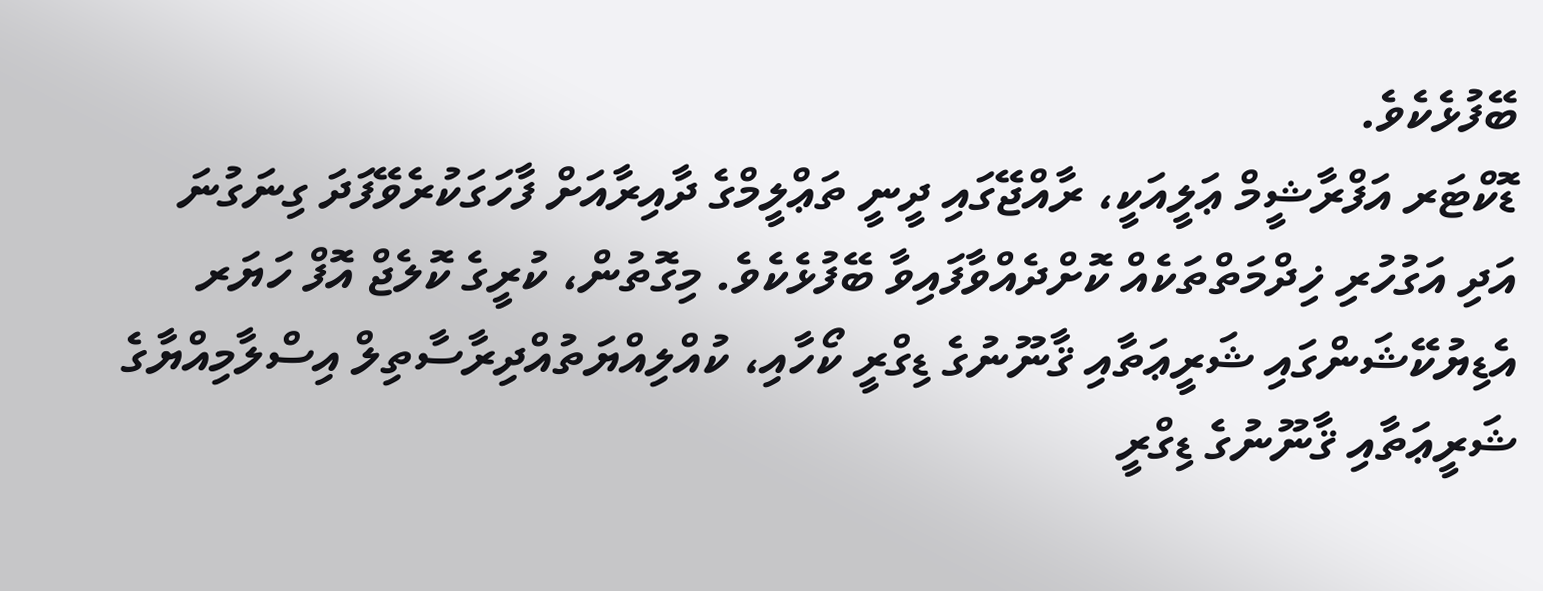ބޭފުޅެކެވެ.
ޑޮކްޓަރ އަފްރާޝީމް ޢަލީއަކީ، ރާއްޖޭގައި ދީނީ ތަޢްލީމްގެ ދާއިރާއަށް ފާހަގަކުރެވޭފަދަ ގިނަގުނަ އަދި އަގުހުރި ޚިދްމަތްތަކެއް ކޮށްދެއްވާފައިވާ ބޭފުޅެކެވެ. މިގޮތުން، ކުރީގެ ކޮލެޖް އޮފް ހަޔަރ އެޑިޔުކޭޝަންގައި ޝަރީޢަތާއި ޤާނޫނުގެ ޑިގްރީ ކޯހާއި، ކުއްލިއްޔަތުއްދިރާސާތިލް އިސްލާމިއްޔާގެ ޝަރީޢަތާއި ޤާނޫނުގެ ޑިގްރީ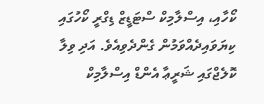ކޯހާއި، އިސްލާމިކް ސްޓަޑީޒް ޑިގްރީ ކޯހުގައި ކިޔަވައިދެއްވަމުން ގެންދެވިއެވެ. އަދި ވިލާ ކޮލެޖްގައި ޝަރީޢާ އެންޑް އިސްލާމިކް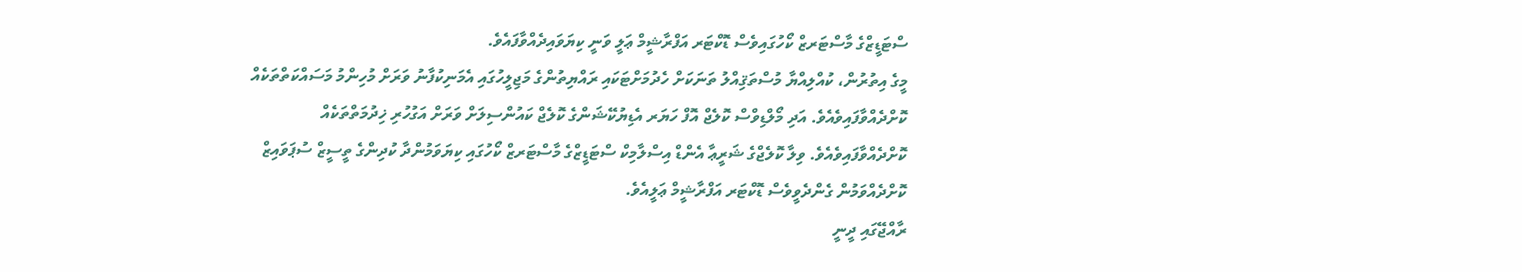ސްޓަޑީޒްގެ މާސްޓަރޒް ކޯހުގައިވެސް ޑޮކްޓަރ އަފްރާޝީމް ޢަލީ ވަނީ ކިޔަވައިދެއްވާފައެވެ.
މީގެ އިތުރުން، ކުއްލިއްޔާ މުސްތަޤިއްލު ތަނަކަށް ހެދުމަށްޓަކައި ރައްޔިތުންގެ މަޖިލީހުގައި އެމަނިކުފާނު ވަރަށް މުހިންމު މަސައްކަތްތަކެއް ކޮށްދެއްވާފައިވެއެވެ. އަދި މޯލްޑިވްސް ކޮލެޖް އޮފް ހަޔަރ އެޑިޔުކޭޝަންގެ ކޮލެޖް ކައުންސިލަށް ވަރަށް އަގުހުރި ޚިދުމަތްތަކެއް ކޮށްދެއްވާފައިވެއެވެ. ވިލާ ކޮލެޖްގެ ޝަރީޢާ އެންޑް އިސްލާމިކް ސްޓަޑީޒްގެ މާސްޓަރޒް ކޯހުގައި ކިޔަވަމުންދާ ކުދިންގެ ތީސީޒް ސުޕަވައިޒް ކޮށްދެއްވަމުން ގެންދެވީވެސް ޑޮކްޓަރ އަފްރާޝީމް ޢަލީއެވެ.
ރާއްޖޭގައި ދީނީ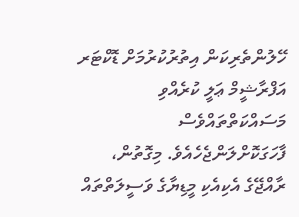ހޭލުންތެރިކަން އިތުރުކުރުމަށް ޑޮކްޓަރ އަފްރާޝީމް ޢަލީ ކުރެއްވި މަސައްކަތްތައްވެސް ފާހަގަކޮށްލަންޖެހެއެވެ. މިގޮތުން، ރާއްޖޭގެ އެކިއެކި މީޑިޔާގެ ވަސީލަތްތައް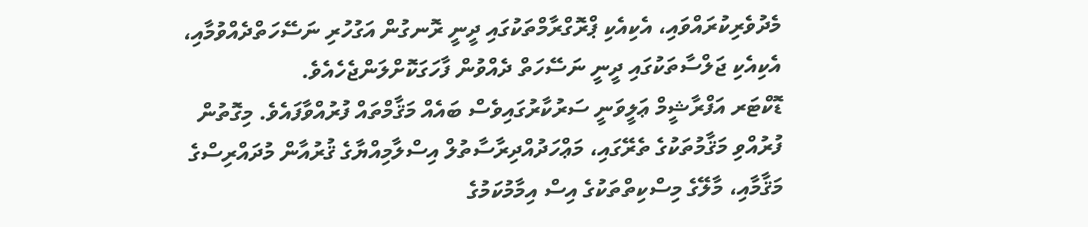މެދުވެރިކުރައްވައި، އެކިއެކި ޕްރޮގްރާމްތަކުގައި ދީނީ ރޮނގުން އަގުހުރި ނަސޭހަތްދެއްވުމާއި، އެކިއެކި ޖަލްސާތަކުގައި ދީނީ ނަސޭހަތް ދެއްވުން ފާހަގަކޮށްލަންޖެހެއެވެ.
ޑޮކްޓަރ އަފްރާޝީމް ޢަލީވަނީ ސަރުކާރުގައިވެސް ބައެއް މަޤާމްތައް ފުރުއްވާފައެވެ. މިގޮތުން ފުރުއްވި މަޤާމުތަކުގެ ތެރޭގައި، މަޢްހަދުއްދިރާސާތުލް އިސްލާމިއްޔާގެ ޤުރުއާން މުދައްރިސްގެ މަޤާމާއި، މާލޭގެ މިސްކިތްތަކުގެ އިސް އިމާމުކަމުގެ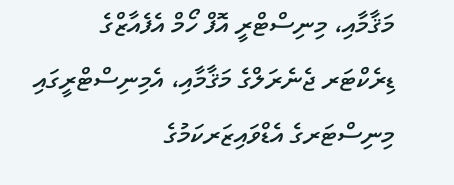މަޤާމާއި، މިނިސްޓްރީ އޮފް ހޯމް އެފެއާޒްގެ ޑިރެކްޓަރ ޖެނެރަލްގެ މަޤާމާއި، އެމިނިސްޓްރީގައި މިނިސްޓަރގެ އެޑްވައިޒަރކަމުގެ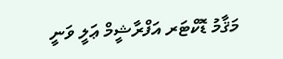މަޤާމު ޑޮކްޓަރ އަފްރާޝީމް ޢަލީ ވަނީ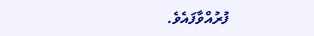ފުރުއްވާފައެވެ.